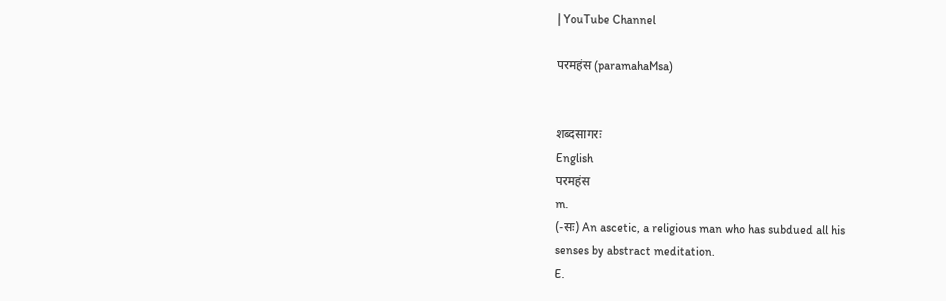| YouTube Channel

परमहंस (paramahaMsa)


शब्दसागरः
English
परमहंस
m.
(-सः) An ascetic, a religious man who has subdued all his
senses by abstract meditation.
E.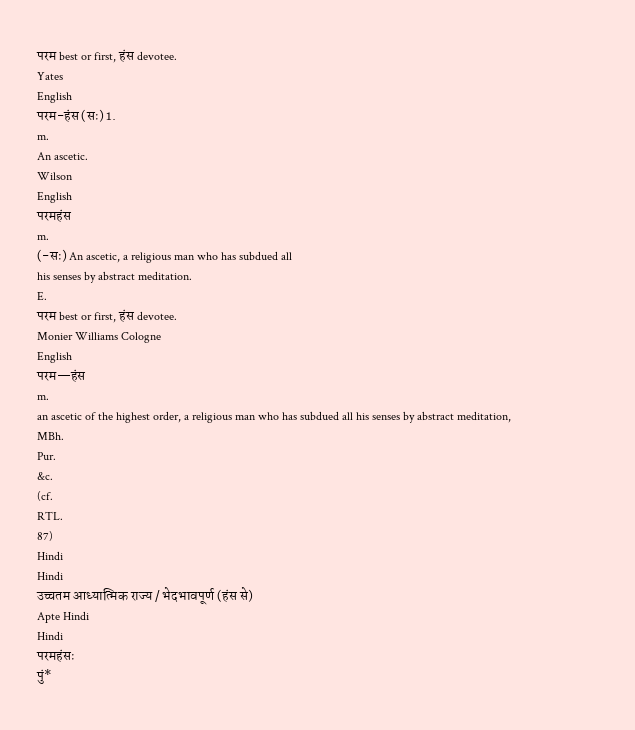परम best or first, हंस devotee.
Yates
English
परम-हंस (सः) 1.
m.
An ascetic.
Wilson
English
परमहंस
m.
(-सः) An ascetic, a religious man who has subdued all
his senses by abstract meditation.
E.
परम best or first, हंस devotee.
Monier Williams Cologne
English
परम—हंस
m.
an ascetic of the highest order, a religious man who has subdued all his senses by abstract meditation,
MBh.
Pur.
&c.
(cf.
RTL.
87)
Hindi
Hindi
उच्चतम आध्यात्मिक राज्य / भेदभावपूर्ण (हंस से)
Apte Hindi
Hindi
परमहंसः
पुं*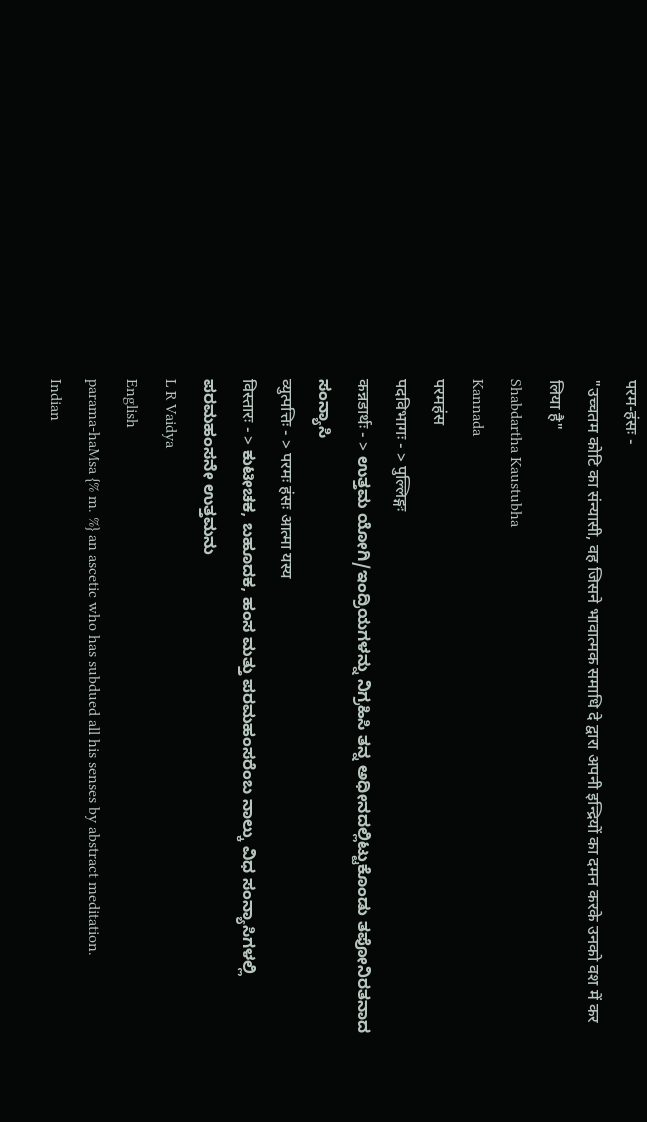परम-हंसः -
"उच्चतम कोटि का संन्यासी, वह जिसने भावात्मक समाधि दे द्वारा अपनी इन्द्रियों का दमन करके उनको वश में कर लिया है"
Shabdartha Kaustubha
Kannada
परमहंस
पदविभागः - > पुल्लिङ्गः
कन्नडार्थः - > ಉತ್ತಮ ಯೋಗಿ/ಇಂದ್ರಿಯಗಳನ್ನು ನಿಗ್ರಹಿಸಿ ತನ್ನ ಅಧೀನದಲ್ಲಿಟ್ಟುಕೊಂಡು ತಪೋನಿರತನಾದ ಸಂನ್ಯಾಸಿ
व्युत्पत्तिः - > परमः हंसः आत्मा यस्य
विस्तारः - > ಕುಟೀಚಕ, ಬಹೂದಕ, ಹಂಸ ಮತ್ತು ಪರಮಹಂಸರೆಂಬ ನಾಲ್ಕು ವಿಧ ಸಂನ್ಯಾಸಿಗಳಲ್ಲಿ ಪರಮಹಂಸನೇ ಉತ್ತಮನು
L R Vaidya
English
parama-haMsa {% m. %} an ascetic who has subdued all his senses by abstract meditation.
Indian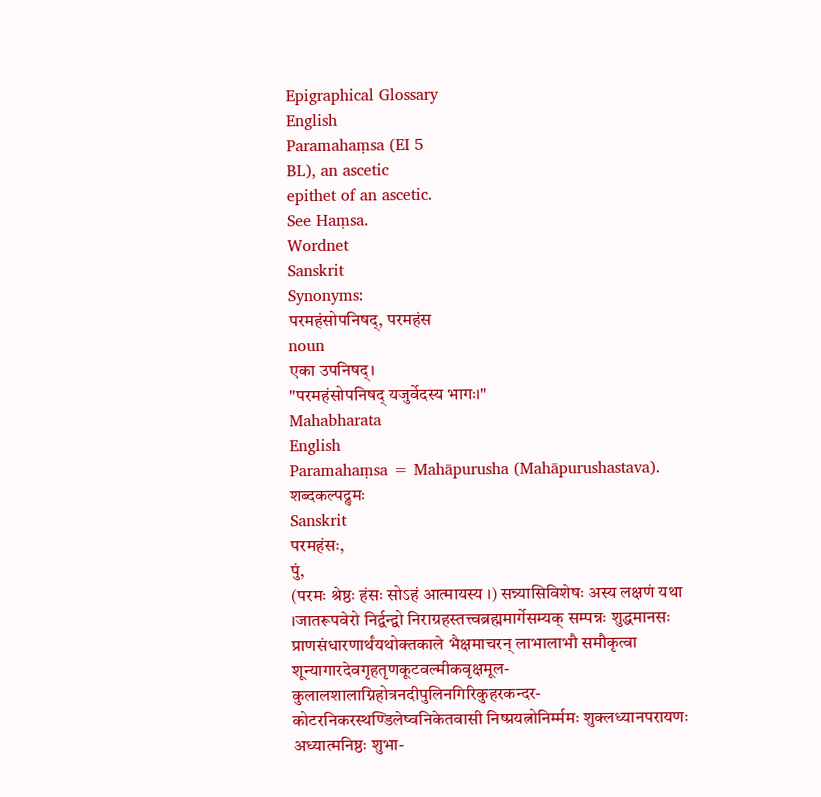Epigraphical Glossary
English
Paramahaṃsa (EI 5
BL), an ascetic
epithet of an ascetic.
See Haṃsa.
Wordnet
Sanskrit
Synonyms:
परमहंसोपनिषद्, परमहंस
noun
एका उपनिषद्।
"परमहंसोपनिषद् यजुर्वेदस्य भागः।"
Mahabharata
English
Paramahaṃsa = Mahāpurusha (Mahāpurushastava).
शब्दकल्पद्रुमः
Sanskrit
परमहंसः,
पुं,
(परमः श्रेष्ठः हंसः सोऽहं आत्मायस्य ।) सन्न्यासिविशेषः अस्य लक्षणं यथा ।जातरूपवेरो निर्द्वन्द्वो निराग्रहस्तत्त्वब्रह्ममार्गेसम्यक् सम्पन्नः शुद्धमानसः प्राणसंधारणार्थंयथोक्तकाले भैक्षमाचरन् लाभालाभौ समौकृत्वा शून्यागारदेवगृहतृणकूटवल्मीकवृक्षमूल-कुलालशालाग्निहोत्रनदीपुलिनगिरिकुहरकन्दर-कोटरनिकरस्थण्डिलेष्वनिकेतवासी निष्प्रयत्नोनिर्म्ममः शुक्लध्यानपरायणः अध्यात्मनिष्ठः शुभा-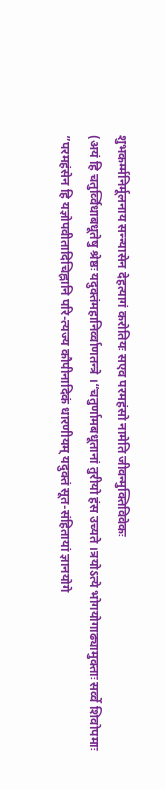शुभकर्म्मनिर्मूलनाय सन्न्यासेन देहत्यागं करोतियः सएव परमहंसो नामेति जीवन्मुक्तिविवेकः
(अयं हि चतुर्व्विधाबधूतेषु श्रेष्ठः यदुक्तंमहानिर्व्वाणतन्त्रे ।“चतुर्णामबधूतानां तुरीयो हंस उच्यते ।त्रयोऽत्ये भोगयोगाढ्यामुक्ताः सर्व्वे शिवोपमाः
”परमहंसेन हि यज्ञोपवीतादिचिह्नानि परि-त्यज्य कौपीनादिकं धारणीयम् यदुक्तं सूत-संहितायां ज्ञानयोगे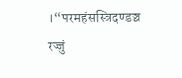।“परमहंसस्त्रिदण्डञ्च रज्जुं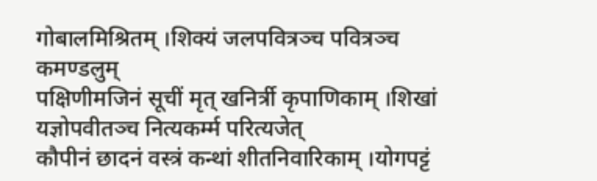गोबालमिश्रितम् ।शिक्यं जलपवित्रञ्च पवित्रञ्च कमण्डलुम्
पक्षिणीमजिनं सूचीं मृत् खनिर्त्री कृपाणिकाम् ।शिखां यज्ञोपवीतञ्च नित्यकर्म्म परित्यजेत्
कौपीनं छादनं वस्त्रं कन्थां शीतनिवारिकाम् ।योगपट्टं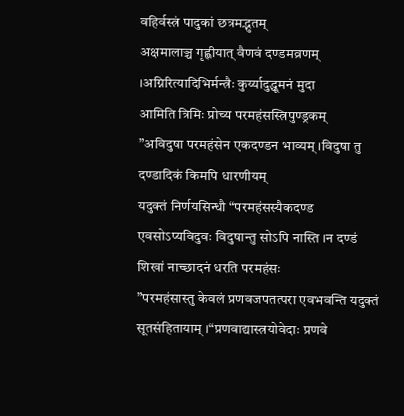वहिर्वस्त्रं पादुकां छत्रमद्भुतम्
अक्षमालाञ्च गृह्णीयात् वैणवं दण्डमव्रणम् ।अग्निरित्यादिभिर्मन्त्रैः कुर्य्यादुद्धूमनं मुदा
आमिति त्रिमिः प्रोच्य परमहंसस्त्रिपुण्ड्रकम्
”अविदुषा परमहंसेन एकदण्डन भाव्यम् ।विदुषा तु दण्डादिकं किमपि धारणीयम्
यदुक्तं निर्णयसिन्धौ “परमहंसस्यैकदण्ड एवसोऽप्यविदुवः विदुषान्तु सोऽपि नास्ति ।न दण्डं शिखां नाच्छादनं धरति परमहंसः
”परमहंसास्तु केवलं प्रणवजपतत्परा एवभवन्ति यदुक्तं सूतसंहितायाम् ।“प्रणवाद्यास्त्रयोवेदाः प्रणवे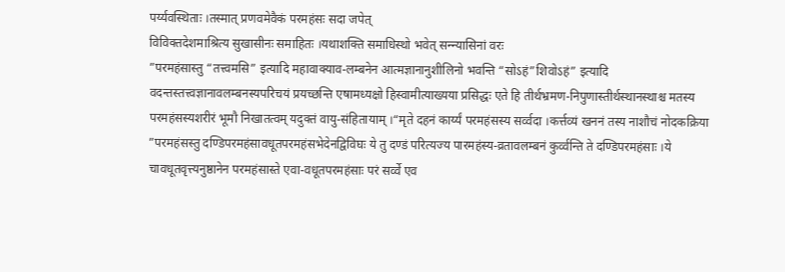पर्य्यवस्थिताः ।तस्मात् प्रणवमेवैकं परमहंसः सदा जपेत्
विविक्तदेशमाश्रित्य सुखासीनः समाहितः ।यथाशक्ति समाधिस्थो भवेत् सन्न्यासिनां वरः
”परमहंसास्तु “तत्त्वमसि” इत्यादि महावाक्याव-लम्बनेन आत्मज्ञानानुशीलिनो भवन्ति “सोऽहं”शिवोऽहं” इत्यादि वदन्तस्तत्त्वज्ञानावलम्बनस्यपरिचयं प्रयच्छन्ति एषामध्यक्षो हिस्वामीत्याख्यया प्रसिद्धः एते हि तीर्थभ्रमण-निपुणास्तीर्थस्थानस्थाश्च मतस्य परमहंसस्यशरीरं भूमौ निखातत्वम् यदुक्तं वायु-संहितायाम् ।“मृते दहनं कार्य्यं परमहंसस्य सर्व्वदा ।कर्त्तव्यं खननं तस्य नाशौचं नोदकक्रिया
”परमहंसस्तु दण्डिपरमहंसावधूतपरमहंसभेदेनद्विविघः ये तु दण्डं परित्यज्य पारमहंस्य-व्रतावलम्बनं कुर्व्वन्ति ते दण्डिपरमहंसाः ।ये चावधूतवृत्त्यनुष्ठानेन परमहंसास्ते एवा-वधूतपरमहंसाः परं सर्व्वे एव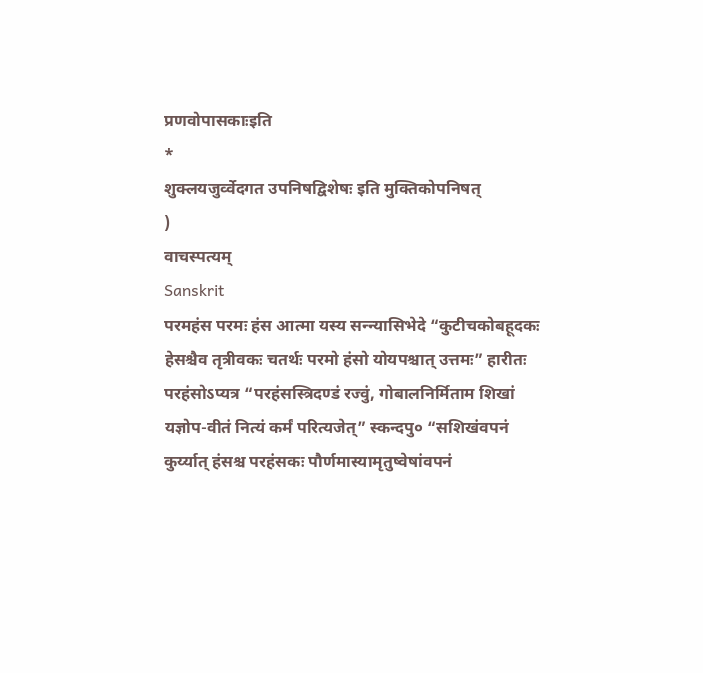प्रणवोपासकाःइति
*
शुक्लयजुर्व्वेदगत उपनिषद्विशेषः इति मुक्तिकोपनिषत्
)
वाचस्पत्यम्
Sanskrit
परमहंस परमः हंस आत्मा यस्य सन्न्यासिभेदे “कुटीचकोबहूदकः हेसश्चैव तृत्रीवकः चतर्थः परमो हंसो योयपश्चात् उत्तमः” हारीतः परहंसोऽप्यत्र “परहंसस्त्रिदण्डं रज्वुं, गोबालनिर्मिताम शिखां यज्ञोप-वीतं नित्यं कर्मं परित्यजेत्” स्कन्दपु० “सशिखंवपनं कुर्य्यात् हंसश्च परहंसकः पौर्णमास्यामृतुष्वेषांवपनं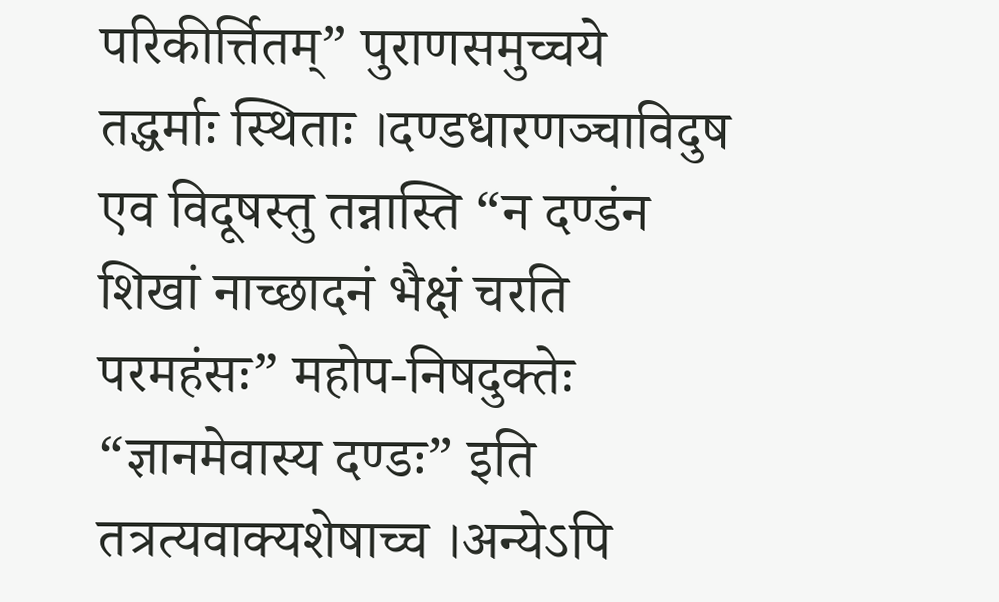परिकीर्त्तितम्” पुराणसमुच्चये तद्धर्माः स्थिताः ।दण्डधारणञ्चाविदुष एव विदूषस्तु तन्नास्ति “न दण्डंन शिखां नाच्छादनं भैक्षं चरति परमहंसः” महोप-निषदुक्तेः “ज्ञानमेवास्य दण्डः” इति तत्रत्यवाक्यशेषाच्च ।अन्येऽपि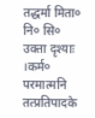तद्धर्मा मिता० नि० सि० उक्ता दृश्याः ।कर्म० परमात्मनि तत्प्रतिपादके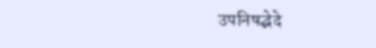उपनिषद्भेदे